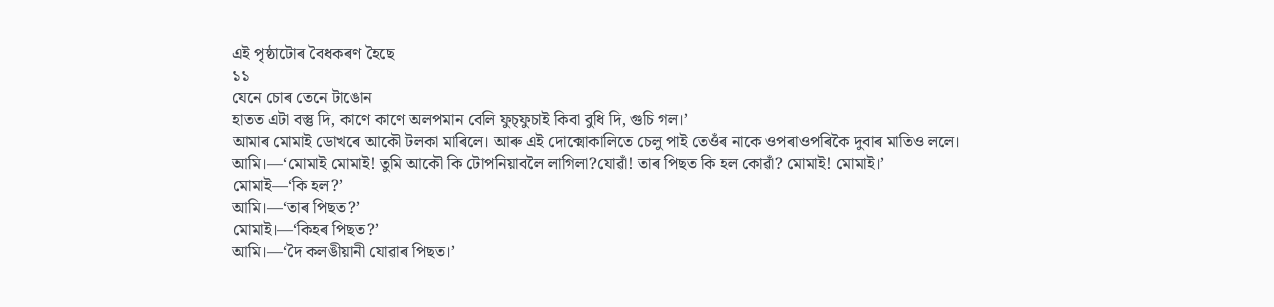এই পৃষ্ঠাটোৰ বৈধকৰণ হৈছে
১১
যেনে চোৰ তেনে টাঙোন
হাতত এটা বস্তু দি, কাণে কাণে অলপমান বেলি ফুচ্ফুচাই কিবা বুধি দি, গুচি গল।’
আমাৰ মোমাই ডোখৰে আকৌ টলকা মাৰিলে। আৰু এই দোক্মোকালিতে চেলু পাই তেওঁৰ নাকে ওপৰাওপৰিকৈ দুবাৰ মাতিও ললে।
আমি।—‘মোমাই মোমাই! তুমি আকৌ কি টোপনিয়াবলৈ লাগিলা?যোৱাঁ! তাৰ পিছত কি হল কোৱাঁ? মোমাই! মোমাই।’
মোমাই—‘কি হল?’
আমি।—‘তাৰ পিছত?’
মোমাই।—‘কিহৰ পিছত?’
আমি।—‘দৈ কলঙীয়ানী যোৱাৰ পিছত।’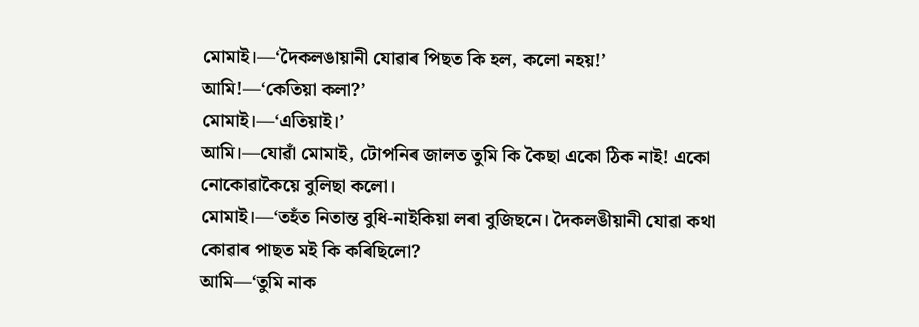মোমাই।—‘দৈকলঙায়ানী যোৱাৰ পিছত কি হল, কলো নহয়!’
আমি!—‘কেতিয়া কলা?’
মোমাই।—‘এতিয়াই।’
আমি।—যোৱাঁ মোমাই, টোপনিৰ জালত তুমি কি কৈছা একো ঠিক নাই! একো নোকোৱাকৈয়ে বুলিছা কলো।
মোমাই।—‘তহঁত নিতান্ত বুধি-নাইকিয়া লৰা বুজিছনে। দৈকলঙীয়ানী যোৱা কথা কোৱাৰ পাছত মই কি কৰিছিলো?
আমি—‘তুমি নাক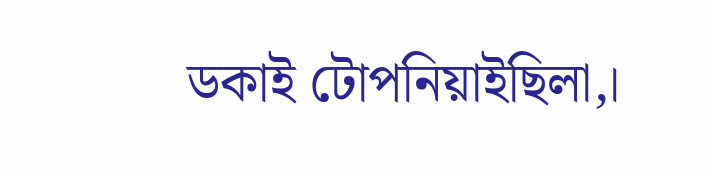ডকাই টোপনিয়াইছিলা,।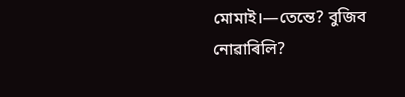মোমাই।—তেন্তে? বুজিব নোৱাৰিলি?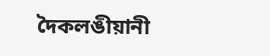দৈকলঙীয়ানী